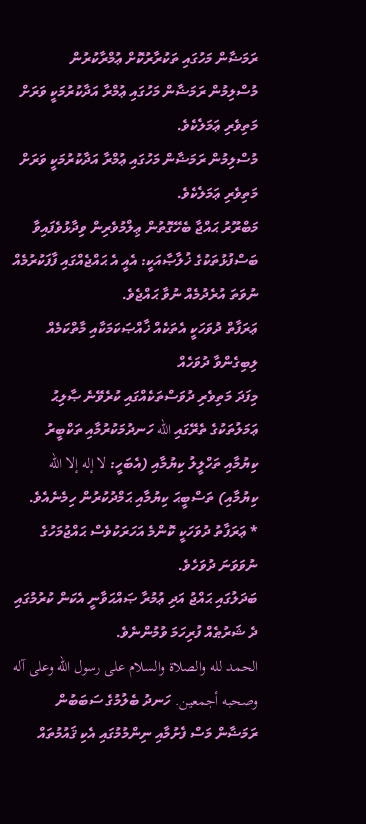ރަމަޟާން މަހުގައި ތަކުރާރުކޮށް ޢުމްރާކުރުން
މުސްލިމުން ރަމަޟާން މަހުގައި ޢުމްރާ އަދާކުރުމަކީ ވަރަށް މަތިވެރި ޢަމަލެކެވެ.
މުސްލިމުން ރަމަޟާން މަހުގައި ޢުމްރާ އަދާކުރުމަކީ ވަރަށް މަތިވެރި ޢަމަލެކެވެ.
މަބްރޫރު ޙައްޖާ ބެހޭގޮތުން ޢިލްމުވެރިން ވިދާޅުވެފައިވާ ބަސްފުޅުތަކުގެ ޚުލާޞާއަކީ: އެއީ އެ ޙައްޖެއްގައި ފާފަކުރުމެއް ނުވަތަ އުރެދުމެއް ނުވާ ޙައްޖެވެ.
ޢަރަފާތް ދުވަހަކީ އެތަކެއް ޚާއްޞަކަމަކާއި މާތްކަމެއް ލިބިގެންވާ ދުވަހެއް
މިފަދަ މަތިވެރި ދުވަސްތަކެއްގައި ކުރެވޭނެ ޞާލިޙު ޢަމަލުތަކުގެ ތެރޭގައި الله ހަނދުމަކުރުމާއި ތަކްބީރު ކިޔުމާއި ތަހްލީލު ކިޔުމާއި (އެބަހީ: لا إله إلا الله ކިޔުމާއި) ތަސްބީޙަ ކިޔުމާއި ޙަމްދުކުރުން ހިމެނެއެވެ.
* ޢަރަފާތު ދުވަހަކީ ކޮންމެ އަހަރަކުވެސް ޙައްޖުމަހުގެ ނުވަވަނަ ދުވަހެވެ.
ބަދަލުގައި ޙައްޖު އަދި ޢުމުރާ ޞައްޙަވާނީ އެކަން ކުރުމުގައި ދެ ޝަރުޠެއް ފުރިހަމަ ވުމުންނެވެ.
الحمد لله والصلاة والسلام على رسول الله وعلى آله وصحبه أجمعين. ހަނދު ބެލުމުގެ ސަބަބުން ރަމަޟާން މަސް ފެށުމާއި ނިންމުމުގައި އެކި ޤައުމުތައް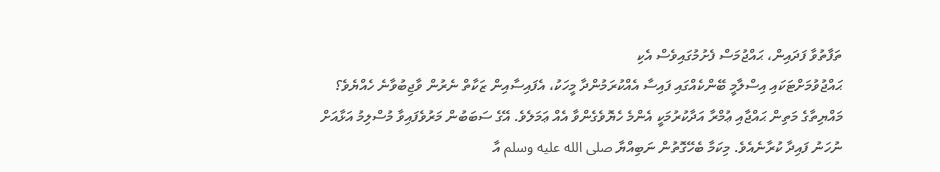ތަފާތުވާ ފަދައިން، ޙައްޖުމަސް ފެށުމުގައިވެސް އެކި
ޙައްޖުވުމަށްޓަކައި އިސްލާމީ ބޭންކެއްގައި ފައިސާ އެއްކުރަމުންދާ މީހަކު، އެފައިސާއިން ޒަކާތް ނެރުން ވާޖިބުވާނެ ހެއްޔެވެ؟
މައްޔިތާގެ މަތިން ޙައްޖާއި ޢުމްރާ އަދާކުރުމަކީ އެންމެ ހެޔޮވެގެންވާ އެއް ޢަމަލެވެ. އޭގެ ސަބަބުން މަރުވެފައިވާ މުސްލިމު އަޅާއަށް ނުހަނު ފައިދާ ކުރާނެއެވެ. މިކަމާ ބެހޭގޮތުން ނަބިއްޔާ صلى الله عليه وسلم އާ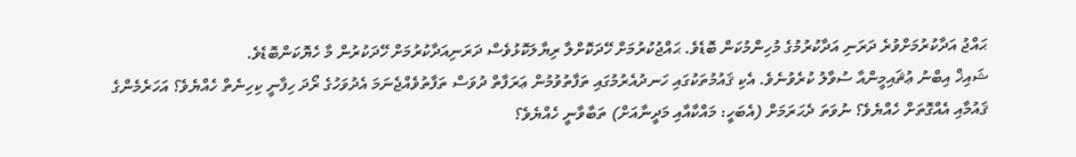ޙައްޖު އަދާކުރުމަށްވުރެ ދަރަނި އަދާކުރުމުގެ މުހިންމުކަން ބޮޑެވެ. ޙައްޖުކުރުމަށް ހޭދަކޮށްލާ ރިޔާލަކޮޅުވެސް ދަރަނިއަދާކުރުމަށް ހޭދަކުރުން މާ ހެޔޮކަންބޮޑެވެ.
ޝައިޚް އިބްނު ޢުޘައިމީންއާ ސުވާލު ކުރެވުނެވެ. އެކި ޤައުމުތަކުގައި ހަނދުއެރުމުގައި ތަފާތުވުމުން ޢަރަފާތް ދުވަސް ތަފާތުވެއްޖެނަމަ އެދުވަހުގެ ރޯދަ ހިފާނީ ކިހިނެތް ހެއްޔެވެ؟ އަހަރެމެންގެ ޤައުމާއި އެއްގޮތަށް ހެއްޔެވެ؟ ނުވަތަ ދެޙަރަމަށް (އެބަހީ: މައްކާއާއި މަދީނާއަށް) ތަބާވާނީ ހެއްޔެވެ؟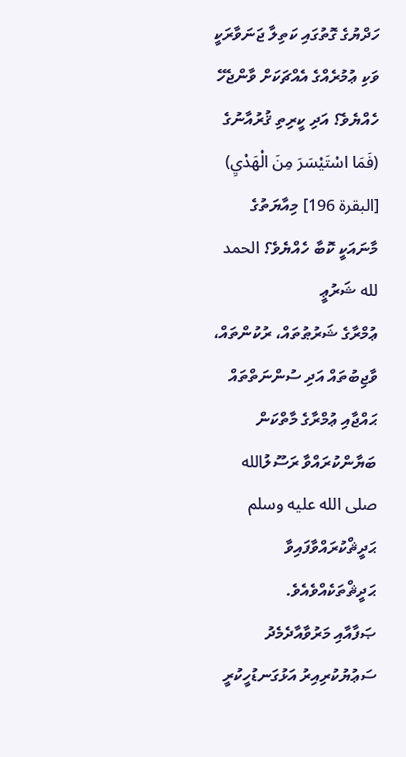ހަދްޔުގެ ގޮތުގައި ކަތިލާ ޖަނަވާރަކީ ވަކި ޢުމުރެއްގެ އެއްޗަކަށް ވާންޖެހޭ ހެއްޔެވެ؟ އަދި ކީރިތި ޤުރުއާނުގެ (فَمَا اسْتَيْسَرَ مِنَ الْهَدْيِ) [البقرة 196] މިއާޔަތުގެ މާނައަކީ ކޮބާ ހެއްޔެވެ؟ الحمد لله ޝަރުޢީ
ޢުމްރާގެ ޝަރުޠުތައް، ރުކުންތައް، ވާޖިބުތައް އަދި ސުންނަތްތައް
ޙައްޖާއި ޢުމްރާގެ މާތްކަން ބަޔާންކުރައްވާ ރަސޫލުالله صلى الله عليه وسلم ޙަދީޘްކުރައްވާފައިވާ ޙަދީޘްތަކެއްވެއެވެ.
ޞަފާއާއި މަރުވާއާދެމެދު ސަޢުޔުކުރިއިރު އަޅުގަނޑުހީކުރީ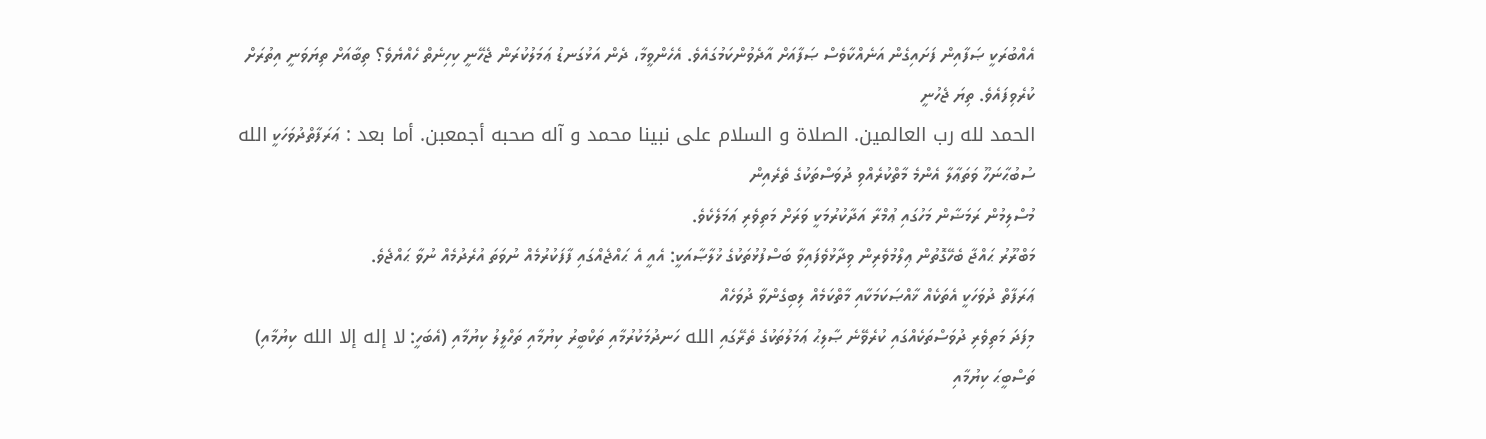އެއްބުރަކީ ޞަފާއިން ފަށައިގެން އަނެއްކާވެސް ޞަފާއަށް އާދެވުންކަމުގައެވެ. އެހެންވީމާ، ދެން އަޅުގަނޑު ޢަމަލުކުރަން ޖެހޭނީ ކިހިނެތް ހެއްޔެވެ؟ ތިބާއަށް ތިޔަވަނީ އިތުރަށް ކުރެވިފައެވެ. ތިޔަ ޖެހުނީ
الحمد لله رب العالمين. الصلاة و السلام على نبينا محمد و آله صحبه أجمعبن. أما بعد : ޢަރަފާތްދުވަހަކީ الله ސުބުޙާނަހޫ ވަތަޢާލާ އެންމެ މާތްކުރެއްވި ދުވަސްތަކުގެ ތެރެއިން
މުސްލިމުން ރަމަޟާން މަހުގައި ޢުމްރާ އަދާކުރުމަކީ ވަރަށް މަތިވެރި ޢަމަލެކެވެ.
މަބްރޫރު ޙައްޖާ ބެހޭގޮތުން ޢިލްމުވެރިން ވިދާޅުވެފައިވާ ބަސްފުޅުތަކުގެ ޚުލާޞާއަކީ: އެއީ އެ ޙައްޖެއްގައި ފާފަކުރުމެއް ނުވަތަ އުރެދުމެއް ނުވާ ޙައްޖެވެ.
ޢަރަފާތް ދުވަހަކީ އެތަކެއް ޚާއްޞަކަމަކާއި މާތްކަމެއް ލިބިގެންވާ ދުވަހެއް
މިފަދަ މަތިވެރި ދުވަސްތަކެއްގައި ކުރެވޭނެ ޞާލިޙު ޢަމަލުތަކުގެ ތެރޭގައި الله ހަނދުމަކުރުމާއި ތަކްބީރު ކިޔުމާއި ތަހްލީލު ކިޔުމާއި (އެބަހީ: لا إله إلا الله ކިޔުމާއި) ތަސްބީޙަ ކިޔުމާއި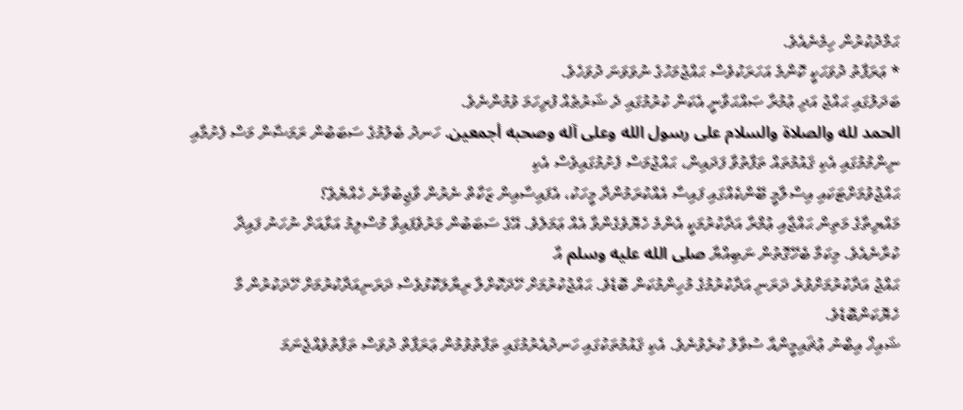ޙަމްދުކުރުން ހިމެނެއެވެ.
* ޢަރަފާތު ދުވަހަކީ ކޮންމެ އަހަރަކުވެސް ޙައްޖުމަހުގެ ނުވަވަނަ ދުވަހެވެ.
ބަދަލުގައި ޙައްޖު އަދި ޢުމުރާ ޞައްޙަވާނީ އެކަން ކުރުމުގައި ދެ ޝަރުޠެއް ފުރިހަމަ ވުމުންނެވެ.
الحمد لله والصلاة والسلام على رسول الله وعلى آله وصحبه أجمعين. ހަނދު ބެލުމުގެ ސަބަބުން ރަމަޟާން މަސް ފެށުމާއި ނިންމުމުގައި އެކި ޤައުމުތައް ތަފާތުވާ ފަދައިން، ޙައްޖުމަސް ފެށުމުގައިވެސް އެކި
ޙައްޖުވުމަށްޓަކައި އިސްލާމީ ބޭންކެއްގައި ފައިސާ އެއްކުރަމުންދާ މީހަކު، އެފައިސާއިން ޒަކާތް ނެރުން ވާޖިބުވާނެ ހެއްޔެވެ؟
މައްޔިތާގެ މަތިން ޙައްޖާއި ޢުމްރާ އަދާކުރުމަކީ އެންމެ ހެޔޮވެގެންވާ އެއް ޢަމަލެވެ. އޭގެ ސަބަބުން މަރުވެފައިވާ މުސްލިމު އަޅާއަށް ނުހަނު ފައިދާ ކުރާނެއެވެ. މިކަމާ ބެހޭގޮތުން ނަބިއްޔާ صلى الله عليه وسلم އާ
ޙައްޖު އަދާކުރުމަށްވުރެ ދަރަނި އަދާކުރުމުގެ މުހިންމުކަން ބޮޑެވެ. ޙައްޖުކުރުމަށް ހޭދަކޮށްލާ ރިޔާލަކޮޅުވެސް ދަރަނިއަދާކުރުމަށް ހޭދަކުރުން މާ ހެޔޮކަންބޮޑެވެ.
ޝައިޚް އިބްނު ޢުޘައިމީންއާ ސުވާލު ކުރެވުނެވެ. އެކި ޤައުމުތަކުގައި ހަނދުއެރުމުގައި ތަފާތުވުމުން ޢަރަފާތް ދުވަސް ތަފާތުވެއްޖެނަމަ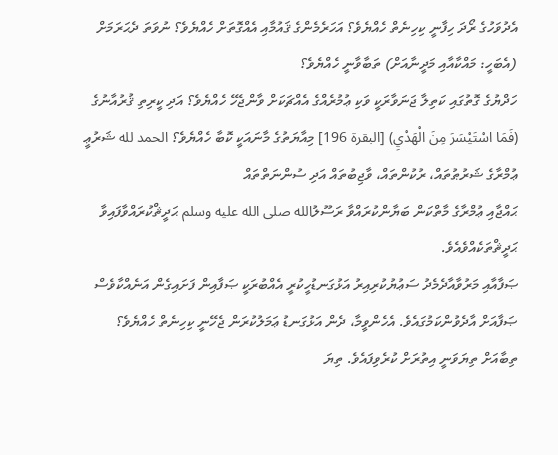އެދުވަހުގެ ރޯދަ ހިފާނީ ކިހިނެތް ހެއްޔެވެ؟ އަހަރެމެންގެ ޤައުމާއި އެއްގޮތަށް ހެއްޔެވެ؟ ނުވަތަ ދެޙަރަމަށް (އެބަހީ: މައްކާއާއި މަދީނާއަށް) ތަބާވާނީ ހެއްޔެވެ؟
ހަދްޔުގެ ގޮތުގައި ކަތިލާ ޖަނަވާރަކީ ވަކި ޢުމުރެއްގެ އެއްޗަކަށް ވާންޖެހޭ ހެއްޔެވެ؟ އަދި ކީރިތި ޤުރުއާނުގެ (فَمَا اسْتَيْسَرَ مِنَ الْهَدْيِ) [البقرة 196] މިއާޔަތުގެ މާނައަކީ ކޮބާ ހެއްޔެވެ؟ الحمد لله ޝަރުޢީ
ޢުމްރާގެ ޝަރުޠުތައް، ރުކުންތައް، ވާޖިބުތައް އަދި ސުންނަތްތައް
ޙައްޖާއި ޢުމްރާގެ މާތްކަން ބަޔާންކުރައްވާ ރަސޫލުالله صلى الله عليه وسلم ޙަދީޘްކުރައްވާފައިވާ ޙަދީޘްތަކެއްވެއެވެ.
ޞަފާއާއި މަރުވާއާދެމެދު ސަޢުޔުކުރިއިރު އަޅުގަނޑުހީކުރީ އެއްބުރަކީ ޞަފާއިން ފަށައިގެން އަނެއްކާވެސް ޞަފާއަށް އާދެވުންކަމުގައެވެ. އެހެންވީމާ، ދެން އަޅުގަނޑު ޢަމަލުކުރަން ޖެހޭނީ ކިހިނެތް ހެއްޔެވެ؟ ތިބާއަށް ތިޔަވަނީ އިތުރަށް ކުރެވިފައެވެ. ތިޔަ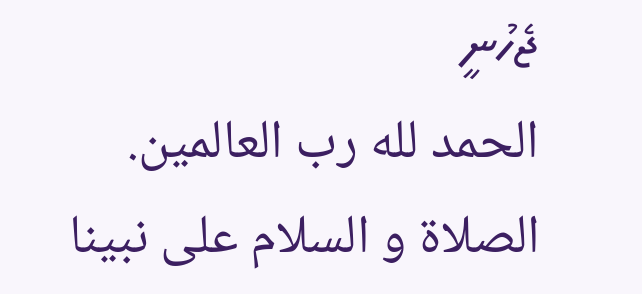ޖެހުނީ
الحمد لله رب العالمين. الصلاة و السلام على نبينا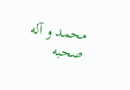محمد و آله صحبه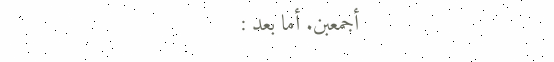أجمعبن. أما بعد :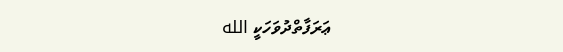ޢަރަފާތްދުވަހަކީ الله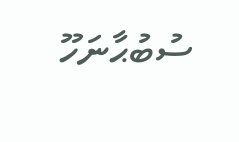ސުބުޙާނަހޫ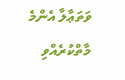ވަތަޢާލާ އެންމެ މާތްކުރެއްވި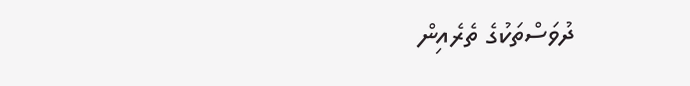ދުވަސްތަކުގެ ތެރެއިން